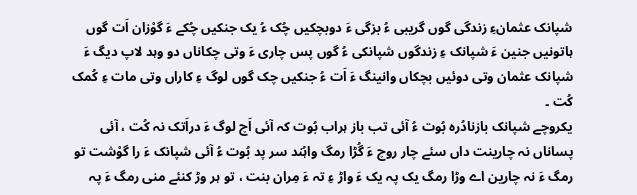شپانک عثمانءِ زندگی گوں گریبی ءُ بزگی ءَ دوبچکیں چُک ءُ یک جنکیں چُکے ءَ گوْزان اَت گوں ہاتونیں جنین ءَ شپانک ءِ زندگوں شپانکی ءُ گوں پس چاری ءَ وتی چکاناں دو وہد لاپ دیگ ءَ شپانک عثمان وتی دوئیں بچکاں وانینگ ءَ اَت ءُ جنکیں چک گوں لوگ ءِ کاراں وتی مات ءِ کُمک کُت ۔
یکروچے شپانک بازنادُرہ بُوت ءُ آئی تب باز ہراب بُوت کہ آئی اَچ لوگ ءَ دراَتک نہ کُت ، آئی پساناں نہ چارینت داں سئے چار روچ ءَ گُڑا رمگ واہُند سر پد بُوت ءُ آئی شپانک ءَ را گوْشت تو رمگ ءَ نہ چارین اے وڑا رمگ یک پہ یک ءَ واڑ ءِ تہ ءَ مِران بنت ، تو ہر وڑ کنئے منی رمگ ءَ پہ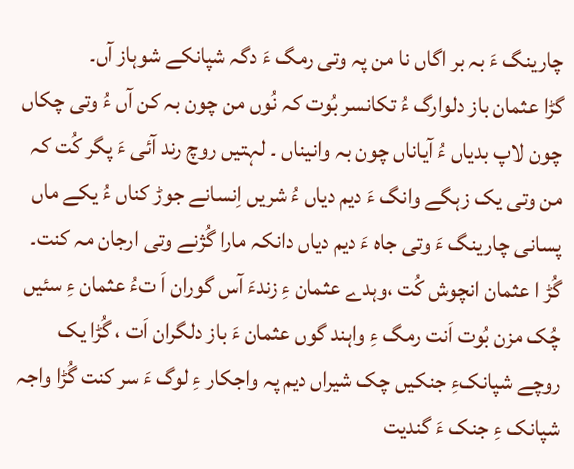چارینگ ءَ بہ بر اگاں نا من پہ وتی رمگ ءَ دگہ شپانکے شوہاز آں۔
گڑا عثمان باز دلوارگ ءُ تکانسر بُوت کہ نُوں من چون بہ کن آں ءُ وتی چکاں چون لاپ بدیاں ءُ آیاناں چون بہ وانیناں ۔ لہتیں روچ رند آئی ءَ پگر کُت کہ من وتی یک زہگے وانگ ءَ دیم دیاں ءُ شریں اِنسانے جوڑ کناں ءُ یکے ماں پسانی چارینگ ءَ وتی جاہ ءَ دیم دیاں دانکہ مارا گُژنے وتی ارجان مہ کنت۔
گُڑ ا عثمان انچوش کُت ،وہدے عثمان ءِ زندءَ آس گوران اَ تءُ عثمان ءِ سئیں چُک مزن بُوت اَنت رمگ ءِ واہند گوں عثمان ءَ باز دلگران اَت ، گُڑا یک روچے شپانکءِ جنکیں چک شیراں دیم پہ واجکار ءِ لوگ ءَ سر کنت گُڑا واجہ شپانک ءِ جنک ءَ گندیت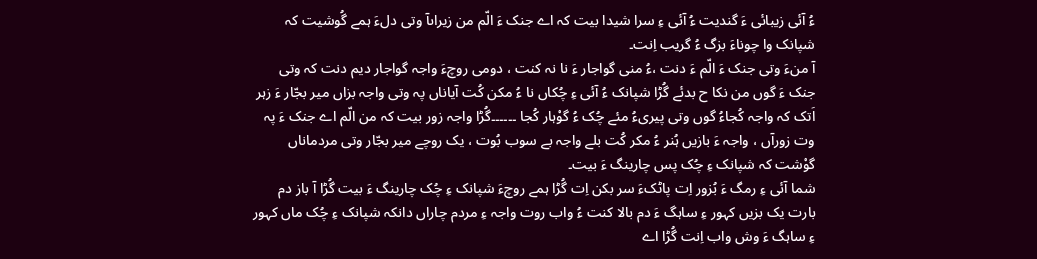ءُ آئی زیبائی ءَ گندیت ءُ آئی ءِ سرا شیدا بیت کہ اے جنک ءَ الّم من زیراںآ وتی دلءَ ہمے گُوشیت کہ شپانک وا چوناءَ بزگ ءُ گریب اِنت۔
آ منءَ وتی جنک ءَ الّم ءَ دنت ،ءُ منی گواجار ءَ نا نہ کنت ، دومی روچءَ واجہ گواجار دیم دنت کہ وتی جنک ءَ گوں من نکا ح بدئے گُڑا شپانک ءُ آئی ءِ چُکاں نا ءُ مکن کُت آیاناں پہ وتی واجہ بزاں میر بجّار ءَ زہر اَتک کہ واجہ کُجاءُ گوں وتی پیریءُ مئے چُک ءُ گوْہار کُجا ۔۔۔۔۔۔گُڑا واجہ زور بیت کہ من الّم اے جنک ءَ پہ وت زورآں ، واجہ ءَ بازیں ہُنر ءُ مکر کُت بلے واجہ بے سوب بُوت ، یک روچے میر بجّار وتی مردماناں گوْشت کہ شپانک ءِ چُک پس چارینگ ءَ بیت۔
شما آئی ءِ رمگ ءَ بُزور اِت پاٹکءَ سر بکن اِت گُڑا ہمے روچءَ شپانک ءِ چُک چارینگ ءَ بیت گُڑا آ باز دم بارت یک بزیں کہور ءِ ساہگ ءَ دم بالا کنت ءُ واب روت واجہ ءِ مردم چاراں دانکہ شپانک ءِ چُک ماں کہور ءِ ساہگ ءَ وش واب اِنت گُڑا اے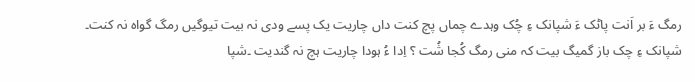رمگ ءَ بر اَنت پاٹک ءَ شپانک ءِ چُک وہدے چماں پچ کنت داں چاریت یک پسے ودی نہ بیت تیوگیں رمگ گواہ نہ کنت۔
شپانک ءِ چک باز گمیگ بیت کہ منی رمگ کُجا شُت ؟ اِدا ءُ ہودا چاریت ہچ نہ گندیت ۔شپا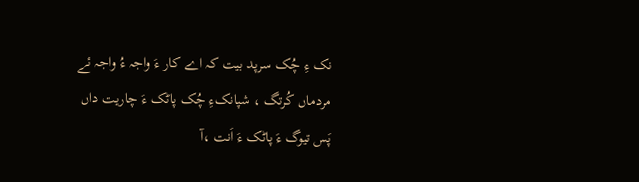نک ءِ چُک سرپد بیت کہ اے کار ءَ واجہ ءُ واجہ ئے مردماں کُرتگ ، شپانکءِ چُک پاٹک ءَ چاریت داں پَس تیوگ ءَ پاٹک ءَ اَنت ،آ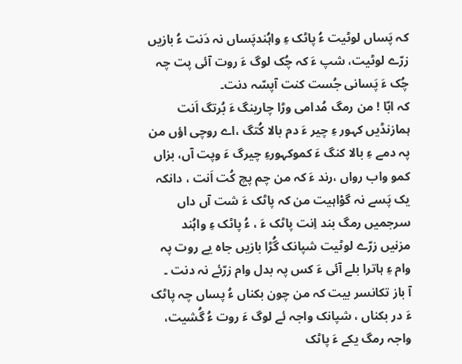کہ پَساں لوٹیت ءُ پاٹک ءِ واہُندپَساں نہ دَنت ءُ بازیں زرّے لوٹیت، شپ ءَ کہ چُک لوگ ءَ روت آئی پت چہ چُک ءَ پَسانی جُست کنت آپسّہ دنت۔
کہ ابّا ! من رمگ مُدامی وڑا چارینگ ءَ بُرتگ اَنت ہمازنڈیں کہور ءِ چیر ءَ دم بالا کُتگ ،اے روچی اؤں من پہ دمے ءِ بالا کنگ ءَ کموکہورءِ چیرگ ءَ وپت آں، بزاں کمو واب رواں ،رند ءَ کہ من چم پچ کُت اَنت ، دانکہ یک پَسے نہ گوْاہیت من کہ پاٹک ءَ شت آں داں سرجمیں رمگ بند اِنت پاٹک ءَ ، ءُ پاٹک ءِ واہُند مزنیں زرّے لوٹیت شپانک گُڑا بازیں جاہ یے روت پہ وام ءِ ہاترا بلے آئی ءَ کس پہ بدل وام زرّئے نہ دنت ۔
آ باز تکانسر بیت کہ من چون بکناں ءُ پساں چہ پاٹک ءَ در بکناں ، شپانک واجہ ئے لوگ ءَ روت ءُ گُشیت، واجہ رمگ یکے ءَ پاٹک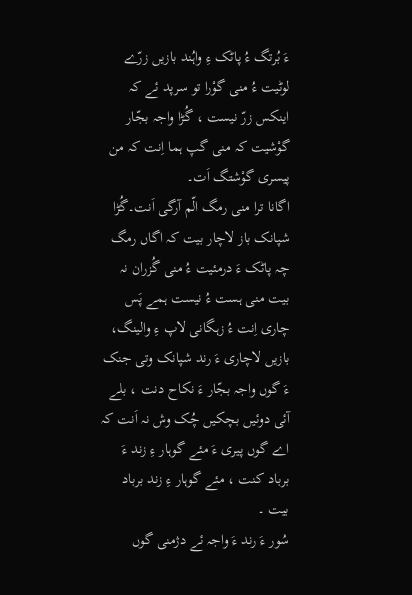ءَ بُرتگ ءُ پاٹک ءِ واہُند بازیں زرّے لوٹیت ءُ منی گوْرا تو سرپد ئے کہ اینکس زرّ نیست ، گُڑا واجہ بجّار گوْشیت کہ منی گپ ہما اِنت کہ من پیسری گوْشتگ اَت۔
اگانا ترا منی رمگ الّم آرگی اَنت۔گُڑا شپانک باز لاچار بیت کہ اگاں رمگ چہ پاٹک ءَ درمئیت ءُ منی گُزران نہ بیت منی ہست ءُ نیست ہمے پَس چاری اِنت ءُ زہگانی لاپ ءِ والینگ، بازیں لاچاری ءَ رند شپانک وتی جنک ءَ گوں واجہ بجّار ءَ نکاح دنت ، بلے آئی دوئیں بچکیں چُک وش نہ اَنت کہ اے گوں پیری ءَ مئے گوہار ءِ زند ءَ برباد کنت ، مئے گوہار ءِ زند برباد بیت ۔
سُور ءَ رند ءَ واجہ ئے دژمنی گوں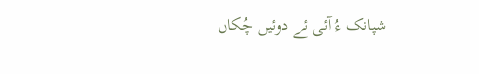شپانک ءُ آئی ئے دوئیں چُکاں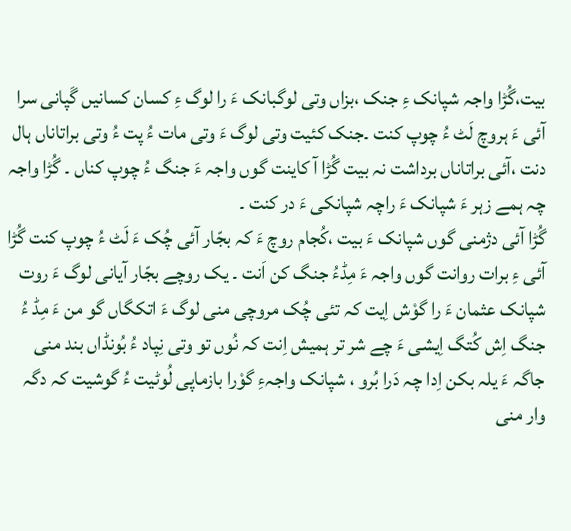بیت،گُڑا واجہ شپانک ءِ جنک ،بزاں وتی لوگبانک ءَ را لوگ ءِ کسان کسانیں گَپانی سرا آئی ءَ ہروچ لَٹ ءُ چوپ کنت ۔جنک کئیت وتی لوگ ءَ وتی مات ءُ پت ءُ وتی براتاناں ہال دنت ،آئی براتاناں برداشت نہ بیت گُڑا آ کاینت گوں واجہ ءَ جنگ ءُ چوپ کناں ۔ گُڑا واجہ چہ ہمے زہر ءَ شپانک ءَ راچہ شپانکی ءَ در کنت ۔
گُڑا آئی دژمنی گوں شپانک ءَ بیت ،کُجام روچ ءَ کہ بجّار آئی چُک ءَ لَٹ ءُ چوپ کنت گُڑا آئی ءِ برات روانت گوں واجہ ءَ مِڈءُ جنگ کن اَنت ۔ یک روچے بجّار آیانی لوگ ءَ روت شپانک عثمان ءَ را گوْش اِیت کہ تئی چُک مروچی منی لوگ ءَ اتکگاں گو من ءَ مِڈ ءُ جنگ اِش کُتگ اِیشی ءَ چے شر تر ہمیش اِنت کہ نُوں تو وتی نِپاد ءُ بُونڈاں بند منی جاگہ ءَ یلہ بکن اِدا چہ دَرا بُرو ، شپانک واجہءِ گوْرا بازماپی لُوٹیت ءُ گوشیت کہ دگہ وار منی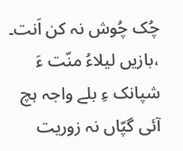چُک چُوش نہ کن اَنت۔
،بازیں لیلاءُ منّت ءَ شپانک ءِ بلے واجہ ہچ آئی گپّاں نہ زوریت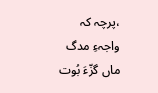،پرچہ کہ واجہءِ مدگ ماں گزّءَ بُوت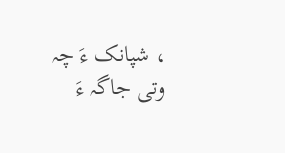، شپانک ءَ چہ وتی جاگہ ءَ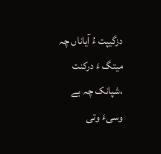دزگیپت ءُ آیاناں چہ میتگ ءَ درکنت ،شپانک چہ بے وسیءَ وتی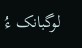لوگبانک ءُ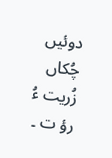دوئیں چُکاں زُریت ءُ رؤ ت ۔